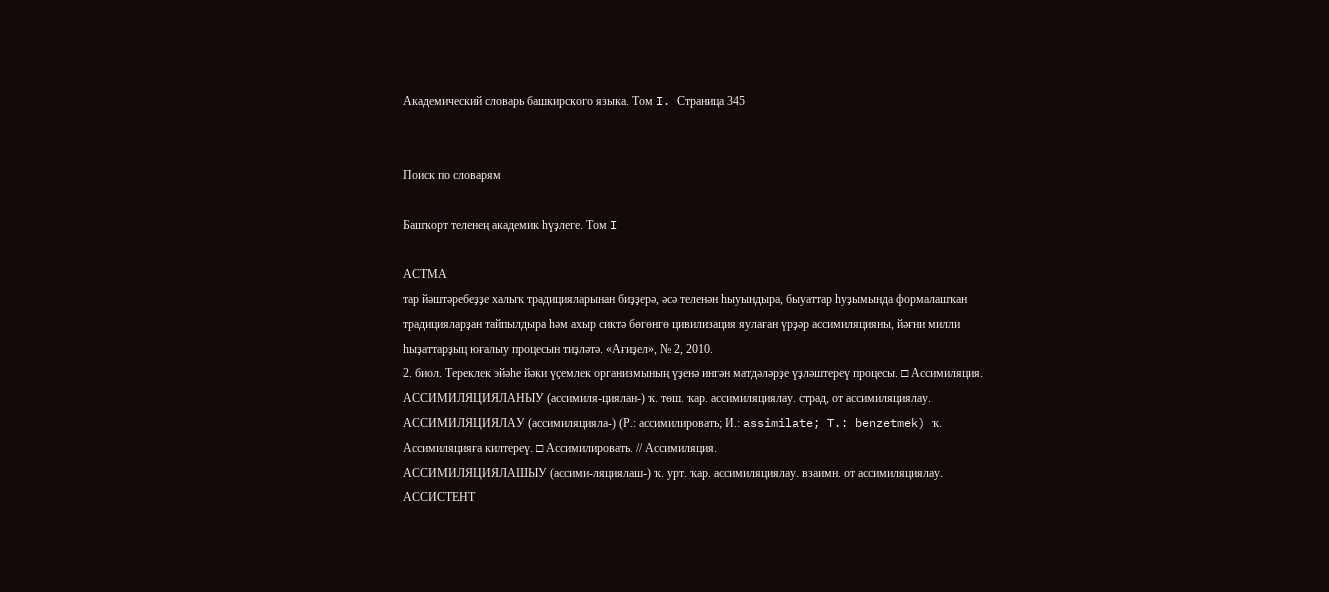Академический словарь башкирского языка. Том I. Страница 345


Поиск по словарям

Башҡорт теленең академик һүҙлеге. Том I

АСТМА
тар йәштәребеҙҙе халыҡ традицияларынан биҙҙерә, әсә теленән һыуындыра, быуаттар һуҙымында формалашҡан традицияларҙан тайпылдыра һәм ахыр сиктә бөгөнгө цивилизация яулаған үрҙәр ассимиляцияны, йәғни милли һыҙаттарҙыц юғалыу процесын тиҙләтә. «Ағиҙел», № 2, 2010.
2. биол. Тереклек эйәһе йәки үҫемлек организмының үҙенә ингән матдәләрҙе үҙләштереү процесы. □ Ассимиляция.
АССИМИЛЯЦИЯЛАНЫУ (ассимиля-циялан-) ҡ. төш. ҡар. ассимиляциялау. страд, от ассимиляциялау.
АССИМИЛЯЦИЯЛАУ (ассимиляцияла-) (Р.: ассимилировать; И.: assimilate; T.: benzetmek) ҡ.
Ассимиляцияға килтереү. □ Ассимилировать. // Ассимиляция.
АССИМИЛЯЦИЯЛАШЫУ (ассими-ляциялаш-) ҡ. урт. ҡар. ассимиляциялау. взаимн. от ассимиляциялау.
АССИСТЕНТ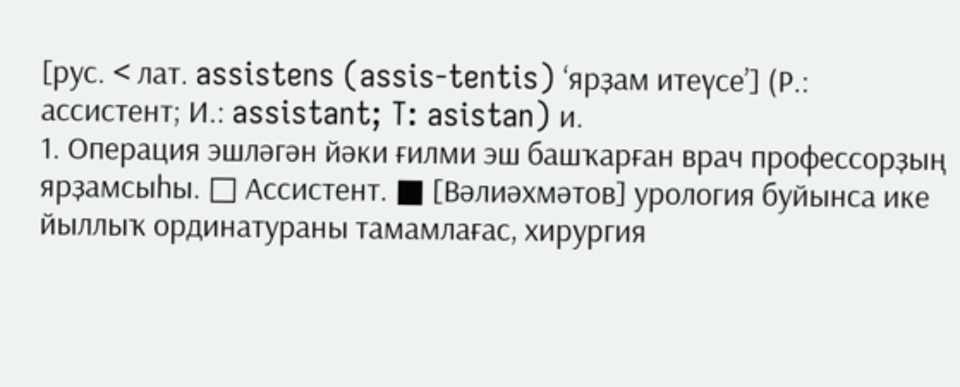[рус. < лат. assistens (assis-tentis) ‘ярҙам итеүсе’] (Р.: ассистент; И.: assistant; T: asistan) и.
1. Операция эшләгән йәки ғилми эш башҡарған врач профессорҙың ярҙамсыһы. □ Ассистент. ■ [Вәлиәхмәтов] урология буйынса ике йыллыҡ ординатураны тамамлағас, хирургия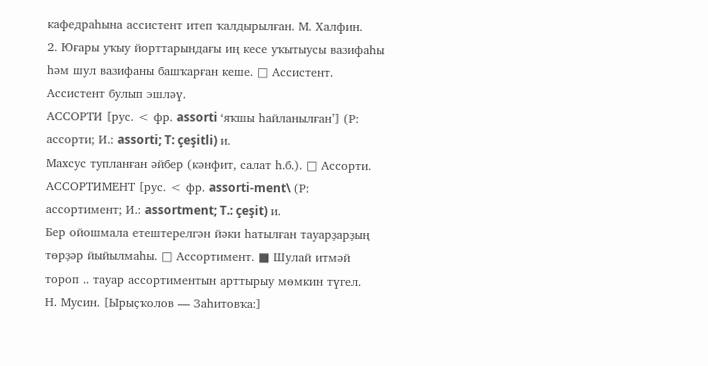кафедраһына ассистент итеп ҡалдырылған. М. Халфин.
2. Юғары уҡыу йорттарындағы иң кесе уҡытыусы вазифаһы һәм шул вазифаны башҡарған кеше. □ Ассистент. Ассистент булып эшләү.
АССОРТИ [рус. < фр. assorti ‘яҡшы һайланылған’] (Р: ассорти; И.: assorti; T: çeşitli) и.
Махсус тупланған әйбер (кәнфит, салат һ.б.). □ Ассорти.
АССОРТИМЕНТ [рус. < фр. assorti-ment\ (Р: ассортимент; И.: assortment; T.: çeşit) и.
Бер ойошмала етештерелгән йәки һатылған тауарҙарҙың төрҙәр йыйылмаһы. □ Ассортимент. ■ Шулай итмәй тороп .. тауар ассортиментын арттырыу мөмкин түгел.
Н. Мусин. [Ырыҫҡолов — Заһитовҡа:]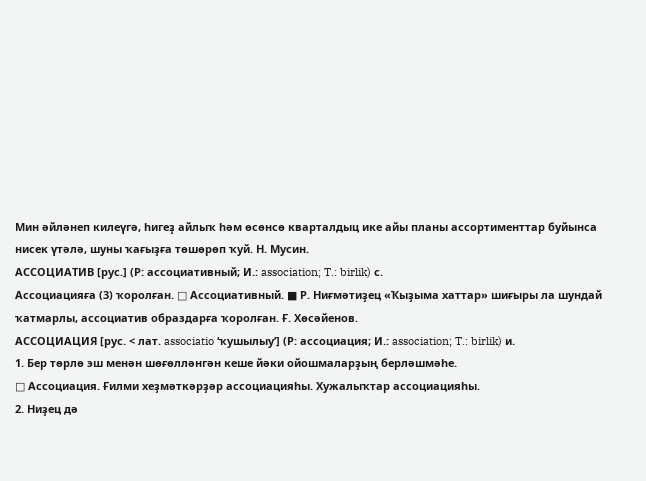Мин әйләнеп килеүгә, һигеҙ айлыҡ һәм өсөнсө кварталдыц ике айы планы ассортименттар буйынса нисек үтәлә, шуны ҡағыҙға төшөрөп ҡуй. Н. Мусин.
АССОЦИАТИВ [рус.] (Р: ассоциативный; И.: association; T.: birlik) с.
Ассоциацияға (3) ҡоролған. □ Ассоциативный. ■ Р. Ниғмәтиҙец «Ҡыҙыма хаттар» шиғыры ла шундай ҡатмарлы, ассоциатив образдарға ҡоролған. Ғ. Хөсәйенов.
АССОЦИАЦИЯ [рус. < лат. associatio ‘ҡушылыу’] (Р: ассоциация; И.: association; T.: birlik) и.
1. Бер төрлө эш менән шөғөлләнгән кеше йәки ойошмаларҙың берләшмәһе.
□ Ассоциация. Ғилми хеҙмәткәрҙәр ассоциацияһы. Хужалыҡтар ассоциацияһы.
2. Ниҙец дә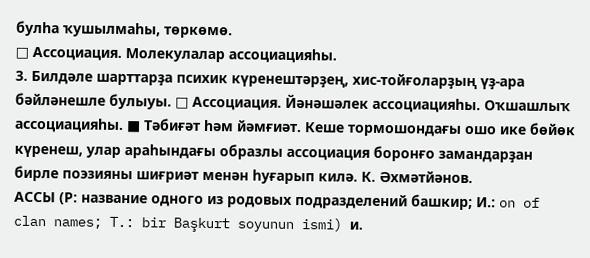булһа ҡушылмаһы, төркөмө.
□ Ассоциация. Молекулалар ассоциацияһы.
3. Билдәле шарттарҙа психик күренештәрҙең, хис-тойғоларҙың үҙ-ара бәйләнешле булыуы. □ Ассоциация. Йәнәшәлек ассоциацияһы. Оҡшашлыҡ ассоциацияһы. ■ Тәбиғәт һәм йәмғиәт. Кеше тормошондағы ошо ике бөйөк күренеш, улар араһындағы образлы ассоциация боронғо замандарҙан бирле поэзияны шиғриәт менән һуғарып килә. К. Әхмәтйәнов.
АССЫ (Р: название одного из родовых подразделений башкир; И.: on of clan names; T.: bir Başkurt soyunun ismi) и.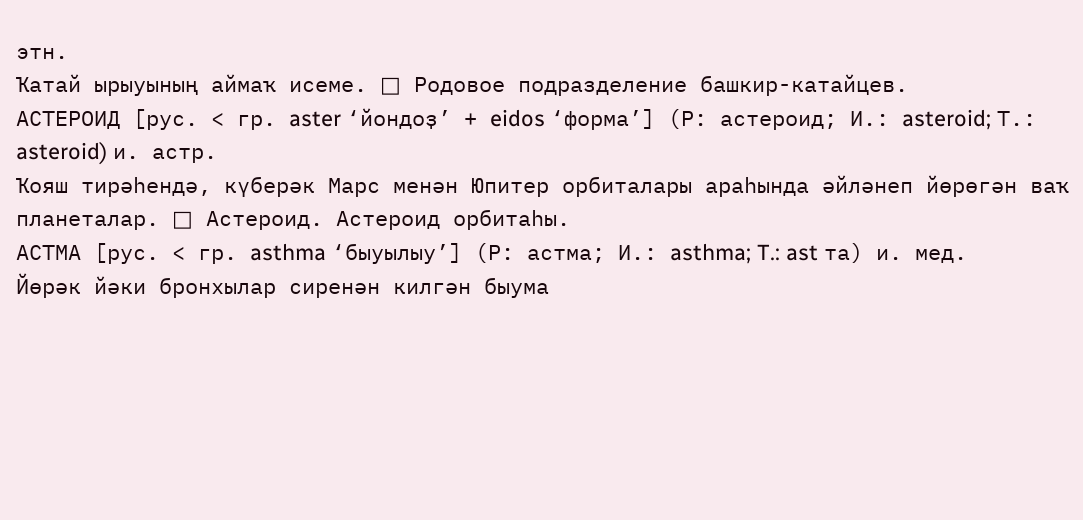этн.
Ҡатай ырыуының аймаҡ исеме. □ Родовое подразделение башкир-катайцев.
АСТЕРОИД [рус. < гр. aster ‘йондоҙ’ + eidos ‘форма’] (Р: астероид; И.: asteroid; Т.: asteroid) и. астр.
Ҡояш тирәһендә, күберәк Марс менән Юпитер орбиталары араһында әйләнеп йөрөгән ваҡ планеталар. □ Астероид. Астероид орбитаһы.
АСТМА [рус. < гр. asthma ‘быуылыу’] (Р: астма; И.: asthma; T.: ast та) и. мед.
Йөрәк йәки бронхылар сиренән килгән быума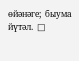өйәнәге; быума йүтәл. □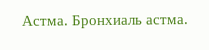Астма. Бронхиаль астма.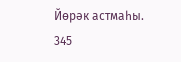Йөрәк астмаһы.
345